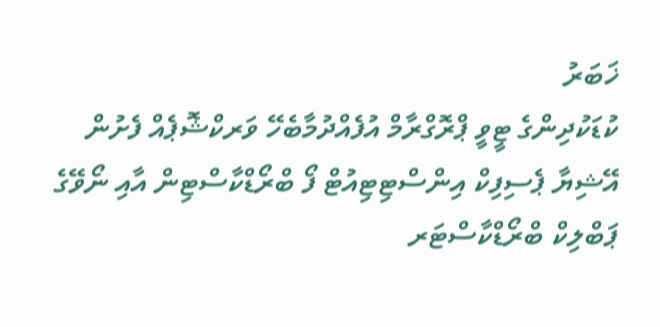ޚަބަރު
ކުޑަކުދިންގެ ޓީވީ ޕްރޮގްރާމް އުފެއްދުމާބެހޭ ވަރކްޝޮޕެއް ފެށުން
އޭޝިޔާ ޕެސިފިކް އިންސްޓިޓިއުޓް ފޯ ބްރޯޑްކާސްޓިން އާއި ނޯވޭގެ ޕަބްލިކް ބްރޯޑްކާސްޓަރ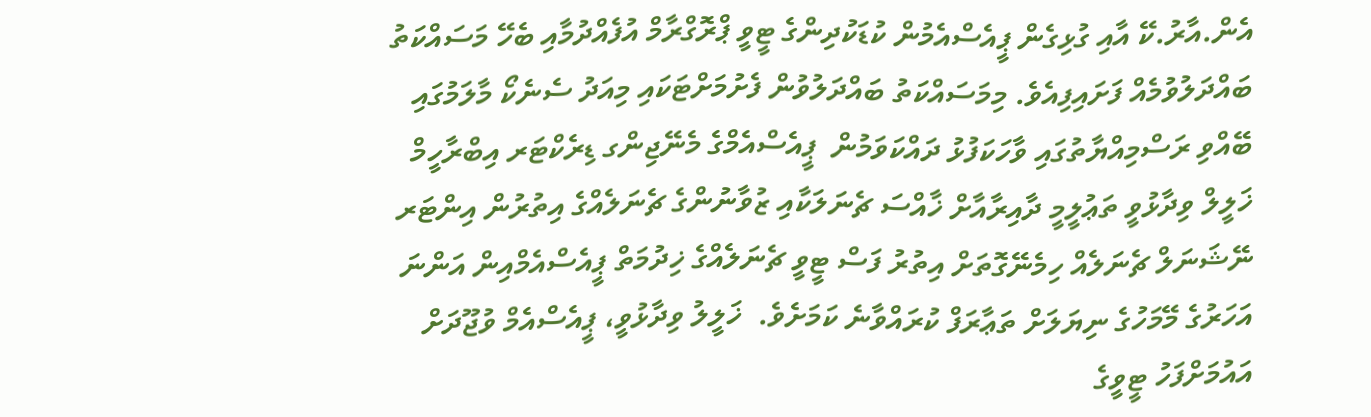އެން.އާރު.ކޭ އާއި ގުޅިގެން ޕީއެސްއެމުން ކުޑަކުދިންގެ ޓީވީ ޕްރޮގްރާމް އުފެއްދުމާއި ބެހޭ މަސައްކަތު ބައްދަލުވުމެއް ފަށައިފިއެވެ. މިމަސައްކަތު ބައްދަލުވުން ފެށުމަށްޓަކައި މިއަދު ސެނެކޯ މާލަމުގައި ބޭއްވި ރަސްމިއްޔާތުގައި ވާހަކަފުޅު ދައްކަވަމުން  ޕީއެސްއެމްގެ މެނޭޖިންގ ޑިރެކްޓަރ އިބްރާހީމް ޚަލީލް ވިދާޅުވީ ތަޢުލީމީ ދާއިރާއާށް ޚާއްސަ ޗެނަލަކާއި ޒުވާނުންގެ ޗެނަލެއްގެ އިތުރުން އިންޓަރ ނޭޝަނަލް ޗެނަލެއް ހިމެނޭގޮތަށް އިތުރު ފަސް ޓީވީ ޗެނަލެއްގެ ޚިދުމަތް ޕީއެސްއެމްއިން އަންނަ އަހަރުގެ މޭމަހުގެ ނިޔަލަށް ތަޢާރަފް ކުރައްވާނެ ކަމަށެވެ.  ޚަލީލު ވިދާޅުވީ، ޕީއެސްއެމް ވުޖޫދަށް އައުމަށްފަހު ޓީވީގެ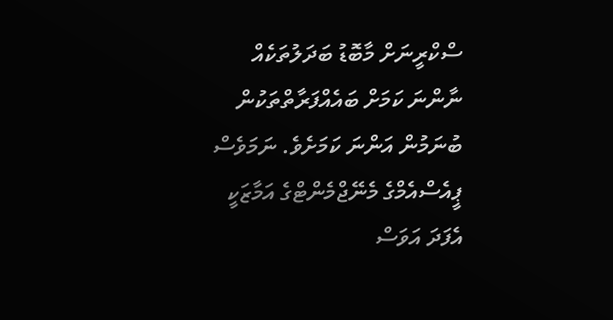ސްކްރީނަށް މާބޮޑު ބަދަލުތަކެއް ނާންނަ ކަމަށް ބައެއްފަރާތްތަކުން ބުނަމުން އަންނަ ކަމަށެވެ. ނަމަވެސް ޕީއެސްއެމްގެ މެނޭޖްމެންޓްގެ އަމާޒަކީ އެފަދަ އަވަސް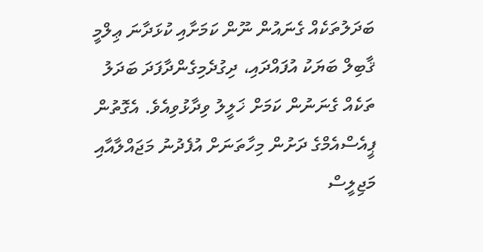ބަދަލުތަކެއް ގެނައުން ނޫން ކަމަށާއި ކުޅަދާނަ ޢިލްމީ ޤާބިލް ބަޔަކު އުފައްދައި، ދިގުދެމިގެންދާފަދަ ބަދަލު ތަކެއް ގެނަނުން ކަމަށް ޚަލީލު ވިދާޅުވިއެވެ. އެގޮތުން ޕީއެސްއެމްގެ ދަށުން މިހާތަނަށް އުފެދުނު މަޖައްލާއާއި މަޖިލީސް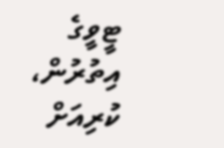ޓީވީގެ އިތުރުން، ކުރިއަށް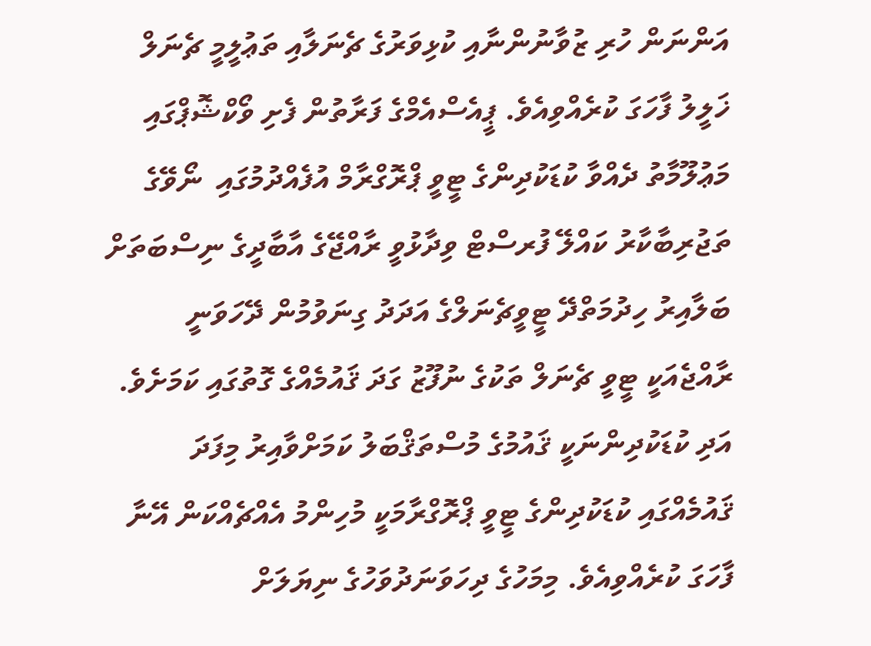އަންނަން ހުރި ޒުވާނުންނާއި ކުޅިވަރުގެ ޗެނަލާއި ތަޢުލީމީ ޗެނަލް ޚަލީލު ފާހަގަ ކުރެއްވިއެވެ. ޕީއެސްއެމްގެ ފަރާތުން ފެށި ވޯކްޝޮޕްގައި މަޢުލޫމާތު ދެއްވާ ކުޑަކުދިންގެ ޓީވީ ޕްރޮގްރާމް އުފެއްދުމުގައި  ނޯވޭގެ ތަޖުރިބާކާރު ކައްލޭ ފުރސްޓް ވިދާޅުވީ ރާއްޖޭގެ އާބާދީގެ ނިސްބަތަށް ބަލާއިރު ހިދުމަތްދޭ ޓީވީޗެނަލްގެ އަދަދު ގިނަވުމުން ދޭހަވަނީ ރާއްޖެއަކީ ޓީވީ ޗެނަލް ތަކުގެ ނުފޫޒު ގަދަ ޤައުމެއްގެ ގޮތުގައި ކަމަށެވެ. އަދި ކުޑަކުދިންނަކީ ޤައުމުގެ މުސްތަޤްބަލު ކަމަށްވާއިރު މިފަދަ ޤައުމެއްގައި ކުޑަކުދިންގެ ޓީވީ ޕްރޮގްރާމަކީ މުހިންމު އެއްޗެއްކަން އޭނާ ފާހަގަ ކުރެއްވިއެވެ. މިމަހުގެ ދިހަވަނަދުވަހުގެ ނިޔަލަށް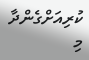ކުރިއަށްގެންދާ މި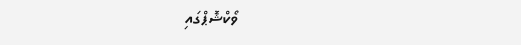ވޯކްޝޮޕްގައި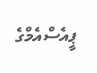ޕީއެސްއެމްގެ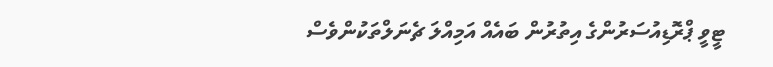ޓީވީ ޕްރޮޑިއުސަރުންގެ އިތުރުން ބައެއް އަމިއްލަ ޗެނަލްތަކުންވެސް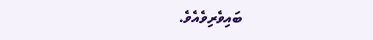ބައިވެރިވެއެވެ.